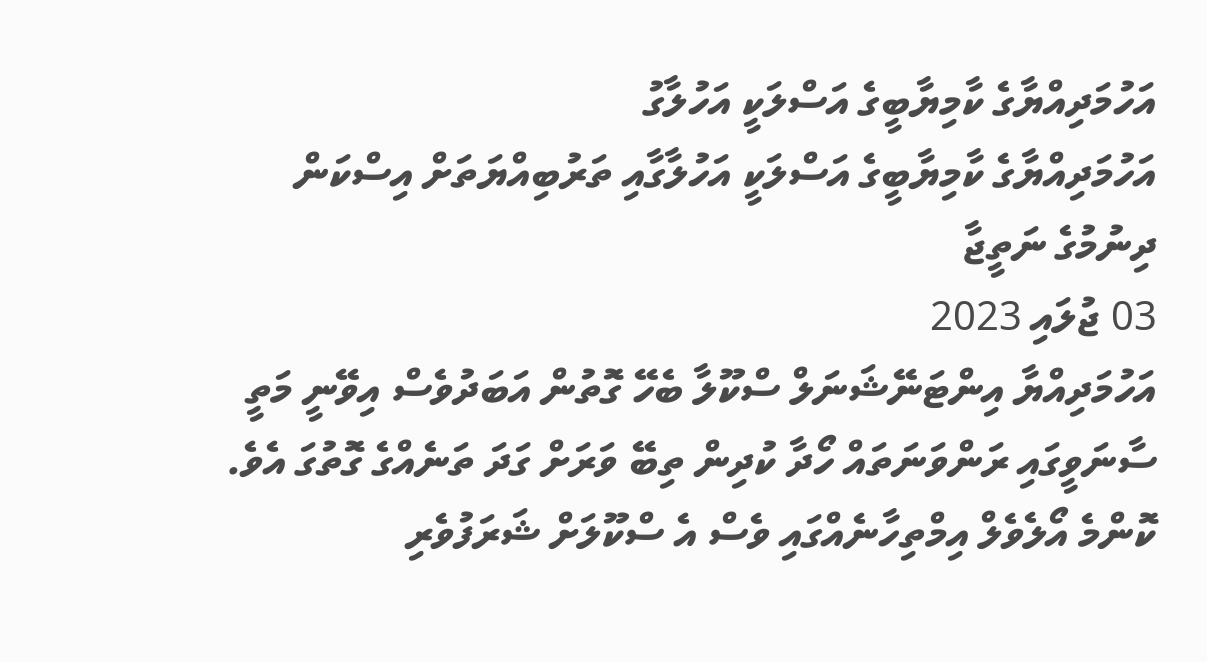އަހުމަދިއްޔާގެ ކާމިޔާބީގެ އަސްލަކީ އަހުލާގު
އަހުމަދިއްޔާގެ ކާމިޔާބީގެ އަސްލަކީ އަހުލާގާއި ތަރުބިއްޔަތަށް އިސްކަން ދިނުމުގެ ނަތީޖާ
03 ޖުލައި 2023
އަހުމަދިއްޔާ އިންޓަނޭޝަނަލް ސްކޫލާ ބެހޭ ގޮތުން އަބަދުވެސް އިވޭނީ މަތީ ސާނަވީގައި ރަންވަނަތައް ހޯދާ ކުދިން ތިބޭ ވަރަށް ގަދަ ތަނެއްގެ ގޮތުގަ އެވެ. ކޮންމެ އޯލެވެލް އިމްތިހާނެއްގައި ވެސް އެ ސްކޫލަށް ޝަރަފުވެރި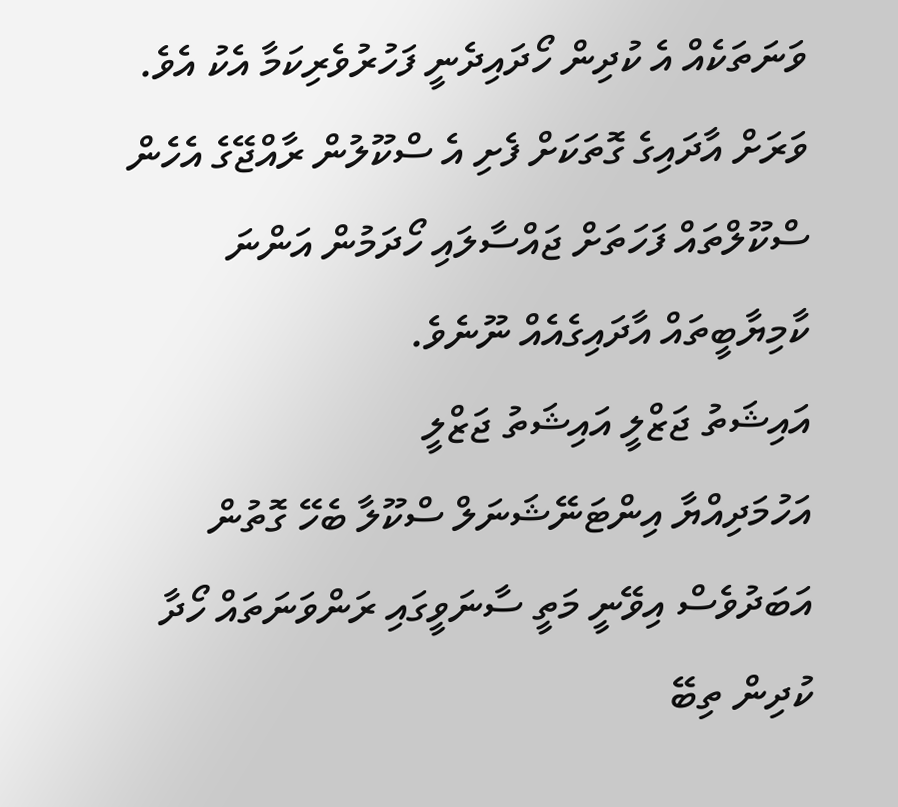ވަނަތަކެއް އެ ކުދިން ހޯދައިދެނީ ފަހުރުވެރިކަމާ އެކު އެވެ. ވަރަށް އާދައިގެ ގޮތަކަށް ފެށި އެ ސްކޫލުން ރާއްޖޭގެ އެހެން ސްކޫލްތައް ފަހަތަށް ޖައްސާލައި ހޯދަމުން އަންނަ ކާމިޔާބީތައް އާދައިގެއެއް ނޫނެވެ.
އައިޝަތު ޖަޒްލީ އައިޝަތު ޖަޒްލީ
އަހުމަދިއްޔާ އިންޓަނޭޝަނަލް ސްކޫލާ ބެހޭ ގޮތުން އަބަދުވެސް އިވޭނީ މަތީ ސާނަވީގައި ރަންވަނަތައް ހޯދާ ކުދިން ތިބޭ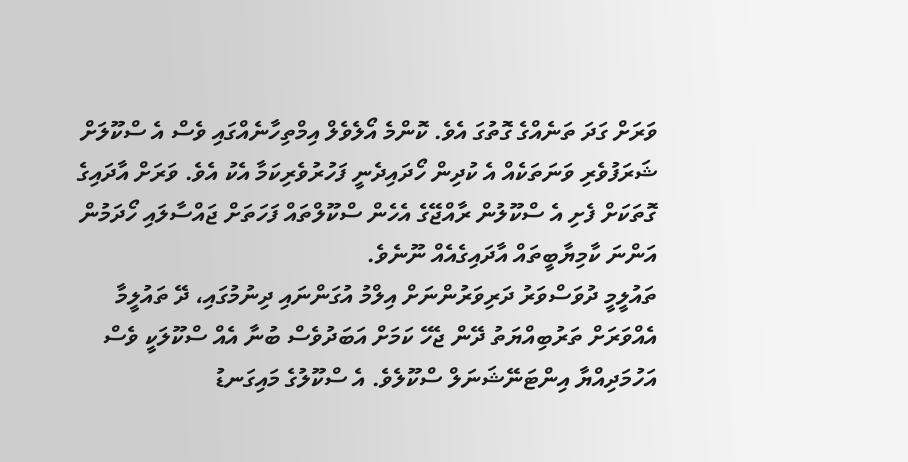ވަރަށް ގަދަ ތަނެއްގެ ގޮތުގަ އެވެ. ކޮންމެ އޯލެވެލް އިމްތިހާނެއްގައި ވެސް އެ ސްކޫލަށް ޝަރަފުވެރި ވަނަތަކެއް އެ ކުދިން ހޯދައިދެނީ ފަހުރުވެރިކަމާ އެކު އެވެ. ވަރަށް އާދައިގެ ގޮތަކަށް ފެށި އެ ސްކޫލުން ރާއްޖޭގެ އެހެން ސްކޫލްތައް ފަހަތަށް ޖައްސާލައި ހޯދަމުން އަންނަ ކާމިޔާބީތައް އާދައިގެއެއް ނޫނެވެ.
ތައުލީމީ ދުވަސްވަރު ދަރިވަރުންނަށް އިލްމު އުގަންނައި ދިނުމުގައި، ދޭ ތައުލީމާ އެއްވަރަށް ތަރުބިއްޔަތު ދޭން ޖެހޭ ކަމަށް އަބަދުވެސް ބުނާ އެއް ސްކޫލަކީ ވެސް އަހުމަދިއްޔާ އިންޓަނޭޝަނަލް ސްކޫލެވެ. އެ ސްކޫލުގެ މައިގަނޑު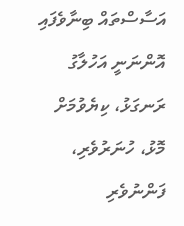އަސާސްތައް ބިނާވެފައި އޮންނަނީ އަހުލާގު ރަނގަޅު، ކިޔެވުމަށް މޮޅު، ހުނަރުވެރި، ފަންނުވެރި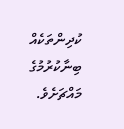ކުދިންތަކެއް ބިނާކުރުމުގެ މައްޗަށެވެ.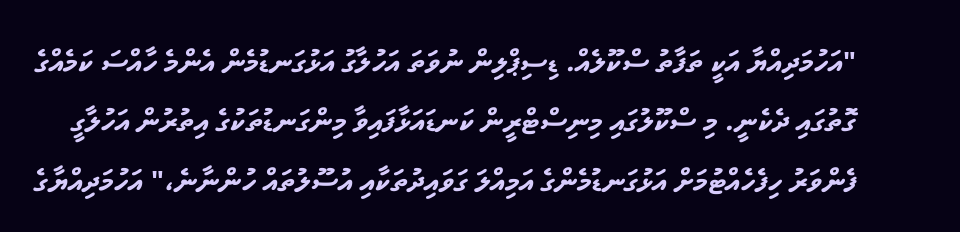"އަހުމަދިއްޔާ އަކީ ތަފާތު ސްކޫލެއް. ޑިސިޕްލިން ނުވަތަ އަހުލާގު އަޅުގަނޑުމެން އެންމެ ހާއްސަ ކަމެއްގެ ގޮތުގައި ދެކެނީ. މި ސްކޫލުގައި މިނިސްޓްރީން ކަނޑައަޅާފައިވާ މިންގަނޑުތަކުގެ އިތުރުން އަހުލާގީ ފެންވަރު ހިފެހެއްޓުމަށް އަޅުގަނޑުމެންގެ އަމިއްލަ ގަވައިދުތަކާއި އުސޫލުތައް ހުންނާނެ،" އަހުމަދިއްޔާގެ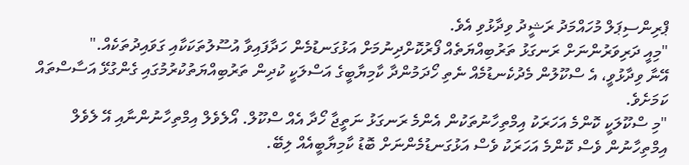ޕްރިންސިޕަލް މުހައްމަދު ރަޝީދު ވިދާޅުވި އެވެ.
"މިއީ ދަރިވަރުންނަށް ރަނގަޅު ތަރުބިއްޔަތެއް ފޯރުކޮށްދިނުމަށް އަޅުގަނޑުމެން ހަދާފައިވާ އުސޫލުތަކަކާއި ގަވައިދުތަކެއް."
އޭނާ ވިދާޅުވީ، އެ ސްކޫލުން މެދުކެނޑުމެއް ނެތި ހޯދަމުންދާ ކާމިޔާބީގެ އަސްލަކީ ކުދިން ތަރުބިއްޔަތުކުރުމުގައި ގެންގުޅޭ އަސާސްތައް ކަމަށެވެ.
"މި ސްކޫލަކީ ކޮންމެ އަހަރަކު އިމްތިހާނުތަކުން އެންމެ ރަނގަޅު ނަތީޖާ ހޯދާ އެއް ސްކޫލް. އޯލެވެލް އިމްތިހާނުންނާއި އޭ ލެވެލް އިމްތިހާނުން ވެސް ކޮންމެ އަހަރަކު ވެސް އަޅުގަނޑުމެންނަށް ބޮޑު ކާމިޔާބީއެއް ލިބޭ.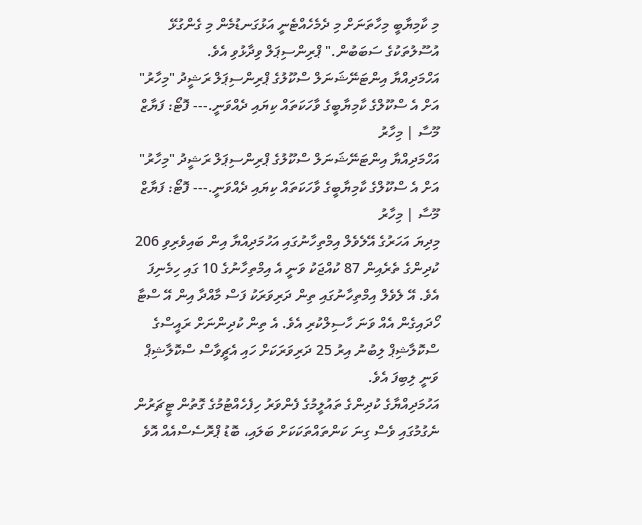މި ކާމިޔާބީ މިހާތަނަށް މި ދެމެހެއްޓެނީ އަޅުގަނޑުމެން މި ގެންގުޅޭ އުސޫލުތަކުގެ ސަބަބުން." ޕްރިންސިޕަލް ވިދާޅުވި އެވެ.
އަހްމަދިއްޔާ އިންޓަނޭޝަނަލް ސްކޫލުގެ ޕްރިންސިޕަލް ރަޝީދު "މިހާރު" އަށް އެ ސްކޫލްގެ ކާމިޔާބީގެ ވާހަކަތައް ކިޔައި ދެއްވަނީ.--- ފޮޓޯ: ފަޔާޒް މޫސާ | މިހާރު
އަހްމަދިއްޔާ އިންޓަނޭޝަނަލް ސްކޫލުގެ ޕްރިންސިޕަލް ރަޝީދު "މިހާރު" އަށް އެ ސްކޫލްގެ ކާމިޔާބީގެ ވާހަކަތައް ކިޔައި ދެއްވަނީ.--- ފޮޓޯ: ފަޔާޒް މޫސާ | މިހާރު
މިދިޔަ އަހަރުގެ އޭލެވެލް އިމްތިހާނުގައި އަހުމަދިއްޔާ އިން ބައިވެރިވި 206 ކުދިންގެ ތެރެއިން 87 ކުއްޖަކު ވަނީ އެ އިމްތިހާނުގެ 10 ގައި ހިމެނިފަ އެވެ. އޭ ލެވެލް އިމްތިހާނުގައި ތިން ދަރިވަރަކު ފަސް މާއްދާ އިން އޭ ސްޓާ ހޯދައިގެން އެއް ވަނަ ހާސިލްކުރި އެވެ. އެ ތިން ކުދިންނަށް ރައީސްގެ ސްކޮލާޝިޕް ލިބުނު އިރު 25 ދަރިވަރަކަށް ހައި އެޗީވާސް ސްކޮލާޝިޕް ވަނީ ލިބިފަ އެވެ.
އަހުމަދިއްޔާގެ ކުދިންގެ ތައުލީމުގެ ފެންވަރު ހިފެހެއްޓުމުގެ ގޮތުން ޓީޗަރުން ނެގުމުގައި ވެސް ގިނަ ކަންތައްތަކަކަށް ބަލައި، ބޮޑު ޕްރޮސެސްއެއް އޮވެ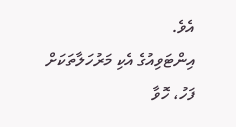އެވެ.
އިންޓަވިއުގެ އެކި މަރުހަލާތަކަށް ފަހު، ހޮވާ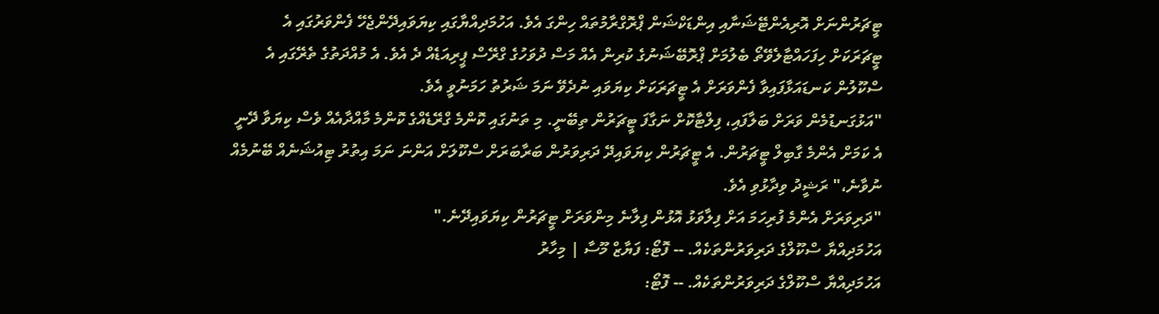ޓީޗަރުންނަށް އޮރިއެންޓޭޝަނާއި އިންޑަކްޝަން ޕްރޮގްރާމުތައް ހިންގަ އެވެ. އަހުމަދިއްޔާގައި ކިޔަވައިދޭންޖެހޭ ފެންވަރުގައި އެ ޓީޗަރަކަށް ހިފަހައްޓާލެވޭތޯ ބެލުމަށް ޕްރޮބޭޝަނުގެ ކުރިން އެއް މަސް ދުވަހުގެ ގްރޭސް ޕީރިއަޑެއް ދެ އެވެ. އެ މުއްދަތުގެ ތެރޭގައި އެ ސްކޫލުން ކަނޑައަޅާފައިވާ ފެންވަރަށް އެ ޓީޗަރަކަށް ކިޔަވައި ނުދެވޭ ނަމަ ޝަރުތު ހަމަނުވީ އެވެ.
"އަޅުގަނޑުމެން ވަރަށް ބަލާފައި، ފިލްޓާކޮށް ނަގާފަ ޓީޗަރުން ތިބޭނީ. މި ތަނުގައި ކޮންމެ ގްރޭޑެއްގެ ކޮންމެ މާއްދާއެއް ވެސް ކިޔަވާ ދޭނީ އެ ކަމަށް އެންމެ ގާބިލް ޓީޗަރުން. އެ ޓީޗަރުން ކިޔަވައިދޭ ދަރިވަރުން ބަރާބަރަށް ސްކޫލަށް އަންނަ ނަމަ އިތުރު ޓިއުޝަނެއް ބޭނުމެއް ނުވާނެ،" ރަޝީދު ވިދާޅުވި އެވެ.
"ދަރިވަރަށް އެންމެ ފުރިހަމަ އަށް ފިލާވަޅު އޮޅުން ފިލާނެ މިންވަރަށް ޓީޗަރުން ކިޔަވައިދޭނެ."
އަހުމަދިއްޔާ ސްކޫލްގެ ދަރިވަރުންތަކެއް. -- ފޮޓޯ: ފަޔާޒް މޫސާ | މިހާރު
އަހުމަދިއްޔާ ސްކޫލްގެ ދަރިވަރުންތަކެއް. -- ފޮޓޯ: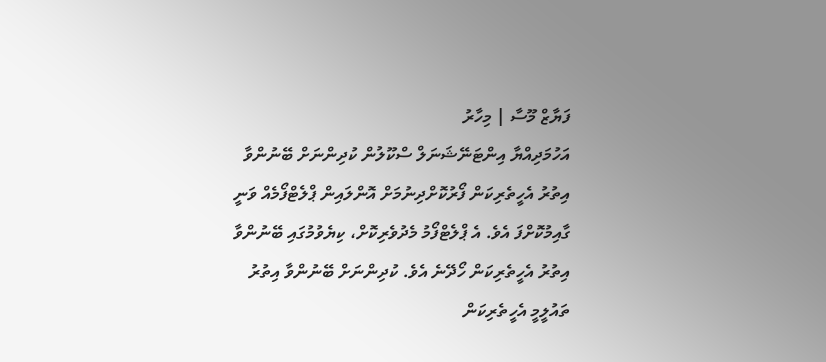ފަޔާޒް މޫސާ | މިހާރު
އަހުމަދިއްޔާ އިންޓަނޭޝަނަލް ސްކޫލުން ކުދިންނަށް ބޭނުންވާ އިތުރު އެހީތެރިކަން ފޯރުކޮށްދިނުމަށް އޮންލައިން ޕްލެޓްފޯމެއް ވަނީ ގާއިމުކޮށްފަ އެވެ. އެ ޕްލެޓްފޯމު މެދުވެރިކޮށް، ކިޔެވުމުގައި ބޭނުންވާ އިތުރު އެހީތެރިކަން ހޯދޭނެ އެވެ. ކުދިންނަށް ބޭނުންވާ އިތުރު ތައުލީމީ އެހީތެރިކަން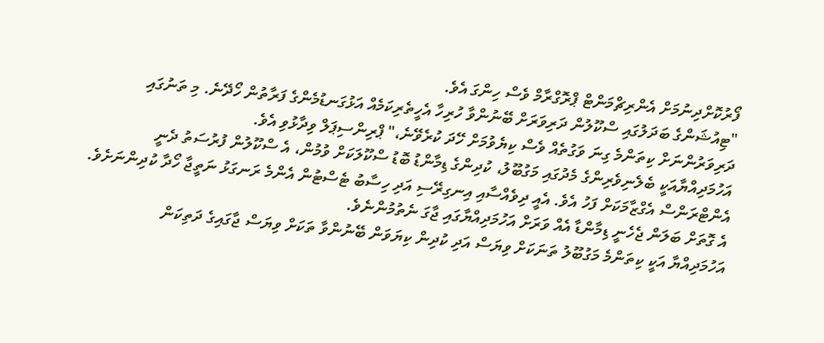ފޯރުކޮށްދިނުމަށް އެންރިޗްމަންޓް ޕްރޮގްރާމް ވެސް ހިންގަ އެވެ.
"ޓިއުޝަންގެ ބަދަލުގައި ސްކޫލުން ދަރިވަރަށް ބޭނުންވާ ހުރިހާ އެހީތެރިކަމެއް އަޅުގަނޑުމެންގެ ފަރާތުން ހޯދޭނެ. މި ތަނުގައި ދަރިވަރުންނަށް ކިތަންމެ ގިނަ ވަގުތެއް ވެސް ކިޔެވުމަށް ހޭދަ ކުރެވޭނެ،" ޕްރިންސިޕަލް ވިދާޅުވި އެވެ.
އަހުމަދިއްޔާއަކީ ބެލެނިވެރިންގެ މެދުގައި މަގުބޫލު، ކުދިންގެ ޑިމާންޑު ބޮޑު ސްކޫލަކަށް ވުމުން، އެ ސްކޫލުން ފުރުސަތު ދެނީ އެންޓްރަންސް އެގްޒާމަކަށް ފަހު އެވެ. އެއީ ދިވެއްސާއި އިނގިރޭސި އަދި ހިސާބު ޓެސްޓުން އެންމެ ރަނގަޅު ނަތީޖާ ހޯދާ ކުދިންނަށެވެ. އެ ގޮތަށް ބަލަން ޖެހެނީ ޑިމާންޑާ އެއް ވަރަށް އަހުމަދިއްޔާގައި ޖާގަ ނެތުމުންނެވެ.
އަހުމަދިއްޔާ އަކީ ކިތަންމެ މަގުބޫލު ތަނަކަށް ވިޔަސް އަދި ކުދިން ކިޔަވަން ބޭނުންވާ ތަކަށް ވިޔަސް ޖާގައިގެ ދަތިކަން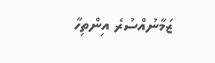ޒަމާނުއްސުރެ އިންތިހާ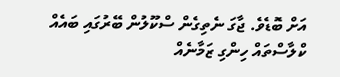އަށް ބޮޑެވެ. ޖާގަ ނެތިގެން ސްކޫލުން ބޭރުގައި ބައެއް ކްލާސްތައް ހިންގި ޒަމާނެއް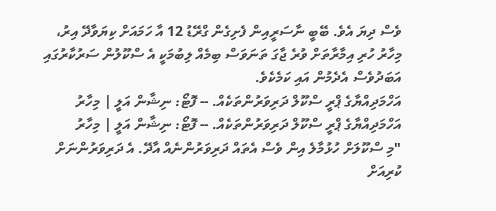ވެސް ދިޔަ އެވެ. ބޭބީ ނާސަރީއިން ފެށިގެން ގްރޭޑު 12 އާ ހަމައަށް ކިޔަވާދޭ އިރު، މިހާރު ހުރި އިމާރާތަށް ވުރެ ޖާގަ ތަނަވަސް ބިމެއް ލިބުމަކީ އެ ސްކޫލުން ސަރުކާރުގައި އަބަދުވެސް އެދެމުން އައި ކަމެކެވެ.
އަހްމަދިއްޔާގެ ޕްރީ ސްކޫލް ދަރިވަރުންތަކެއް. -- ފޮޓޯ: ނިޝާން އަލީ | މިހާރު
އަހްމަދިއްޔާގެ ޕްރީ ސްކޫލް ދަރިވަރުންތަކެއް. -- ފޮޓޯ: ނިޝާން އަލީ | މިހާރު
"މި ސްކޫލަށް ހުޅުމާލެ އިން ވެސް އެތައް ދަރިވަރުންނެއް އާދޭ. އެ ދަރިވަރުންނަށް ކުރިއަށް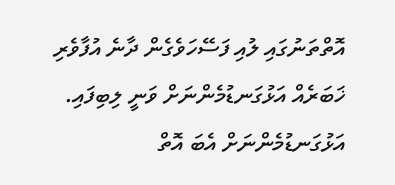އޮތްތަނުގައި ލުއި ފަސޭހަވެގެން ދާނެ އުފާވެރި ޚަބަރެއް އަޅުގަނޑުމެންނަށް ވަނީ ލިބިފައި. އަޅުގަނޑުމެންނަށް އެބަ އޮތް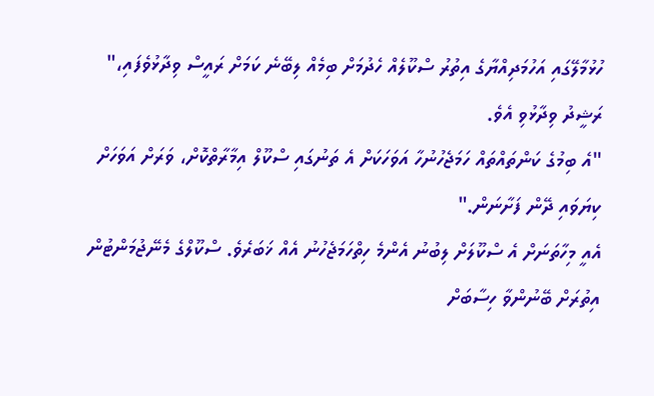ހުޅުމާލޭގައި އަހުމަދިއްޔާގެ އިތުރު ސްކޫލެއް ހެދުމަށް ބިމެއް ލިބޭނެ ކަމަށް ރައީސް ވިދާޅުވެފައި،" ރަޝީދު ވިދާޅުވި އެވެ.
"އެ ބިމުގެ ކަންތައްތައް ހަމަޖެހުނުހާ އަވަހަކަށް އެ ތަނުގައި ސްކޫލް އިމާރާތްކޮށް، ވަރަށް އަވަހަށް ކިޔަވައި ދޭން ފަށާނަން."
އެއީ މިހާތަނަށް އެ ސްކޫލަށް ލިބުނު އެންމެ ހިތްހަމަޖެހުނު އެއް ޚަބަރެވެ. ސްކޫލްގެ މެނޭޖުމަންޓުން އިތުރަށް ބޭނުންވާ ހިސާބަށް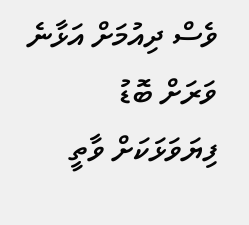ވެސް ދިއުމަށް އަޅާނެ ވަރަށް ބޮޑު ފިޔަވަޅަކަށް ވާތީ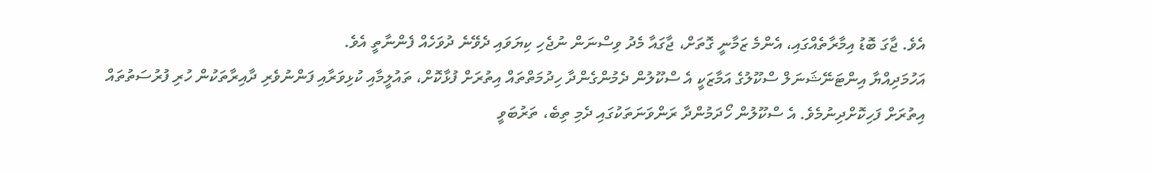އެވެ. ޖާގަ ބޮޑު އިމާރާތެއްގައި، އެންމެ ޒަމާނީ ގޮތަށް، ޖާގައާ މެދު ވިސްނަން ނުޖެހި ކިޔަވައި ދެވޭނެ ދުވަހެއް ފެންނާތީ އެވެ.
އަހުމަދިއްޔާ އިންޓަނޭޝަނަލް ސްކޫލުގެ އަމާޒަކީ އެ ސްކޫލުން ދެމުންގެންދާ ހިދުމަތްތައް އިތުރަށް ފުޅާކޮށް، ތައުލީމާއި ކުޅިވަރާއި ފަންނުވެރި ދާއިރާތަކުން ހުރި ފުރުސަތުތައް އިތުރަށް ފަހިކޮށްދިނުމެވެ. އެ ސްކޫލުން ހޯދަމުންދާ ރަންވަނަތަކުގައި ދެމި ތިބެ، ތަރުބަވީ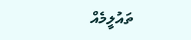ތައުލީމެއް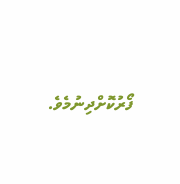ފޯރުކޮށްދިނުމެވެ.